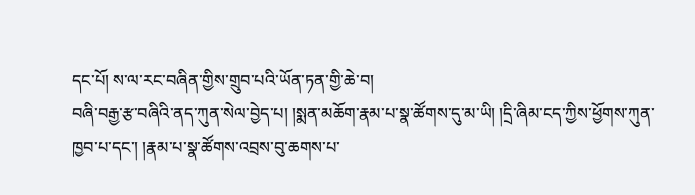དང་པོ། ས་ལ་རང་བཞིན་གྱིས་གྲུབ་པའི་ཡོན་ཏན་གྱི་ཆེ་བ།
བཞི་བརྒྱ་རྩ་བཞིའི་ནད་ཀུན་སེལ་བྱེད་པ། །སྨན་མཆོག་རྣམ་པ་སྣ་ཚོགས་དུ་མ་ཡི། །དྲི་ཞིམ་ངད་ཀྱིས་ཕྱོགས་ཀུན་ཁྱབ་པ་དང་། །རྣམ་པ་སྣ་ཚོགས་འབྲས་བུ་ཆགས་པ་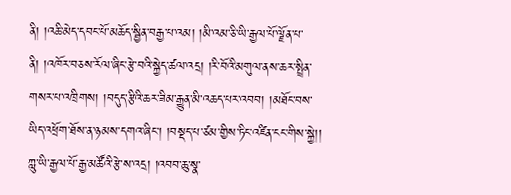ནི། །འཆི་མེད་དབང་པོ་མཆོད་སྦྱིན་བརྒྱ་པ་འམ། །མི་འམ་ཅི་ཡི་རྒྱལ་པོ་ལྗོན་པ་ནི། །འཁོར་བཅས་རོལ་ཞིང་རྩེ་བའི་སྐྱེད་ཚལ་འདྲ། །རི་བོའི་མགུལ་ནས་ཆར་སྤྲིན་གསར་པ་འཁྲིགས། །བདུད་རྩིའི་ཆར་ཟིམ་རྒྱུན་མི་འཆད་པར་འབབ། །མཐོང་བས་ཡིད་འཕྲོག་ཐོས་ན་ཉམས་དགའ་ཞིང་། །བསྡད་པ་ཙམ་གྱིས་ཏིང་འཛིན་ངང་གིས་སྐྱེ།། ཀླུ་ཡི་རྒྱལ་པོ་རྒྱ་མཚོའི་རྩེ་ས་འདྲ། །འབབ་ཆུ་སྣ་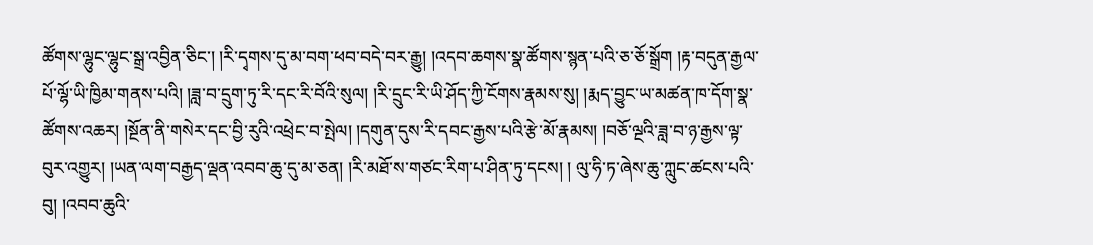ཚོགས་ལྷུང་ལྷུང་སྒྲ་འབྱིན་ཅིང་། །རི་དྭགས་དུ་མ་བག་ཕབ་བདེ་བར་རྒྱུ། །འདབ་ཆགས་སྣ་ཚོགས་སྙན་པའི་ཅ་ཅོ་སྒྲོག །རྟ་བདུན་རྒྱལ་པོ་ལྷོ་ཡི་ཁྱིམ་གནས་པའི། །ཟླ་བ་དྲུག་ཏུ་རི་དང་རི་བོའི་སུལ། །རི་དྲུང་རི་ཡི་ཤོད་ཀྱི་ངོགས་རྣམས་སུ། །རྨད་བྱུང་ཡ་མཚན་ཁ་དོག་སྣ་ཚོགས་འཆར། །སྔོན་ནི་གསེར་དང་བྱི་རུའི་འཕྲེང་བ་སྤེལ། །དགུན་དུས་རི་དབང་རྒྱས་པའི་རྩེ་མོ་རྣམས། །བཅོ་ལྔའི་ཟླ་བ་ཉ་རྒྱས་ལྟ་བུར་འགྱུར། །ཡན་ལག་བརྒྱད་ལྡན་འབབ་ཆུ་དུ་མ་ཅན། །རི་མཐོ་ས་གཙང་རིག་པ་ཤིན་ཏུ་དངས། ། ལུ་ཧི་ཏ་ཞེས་ཆུ་ཀླུང་ཚངས་པའི་བུ། །འབབ་ཆུའི་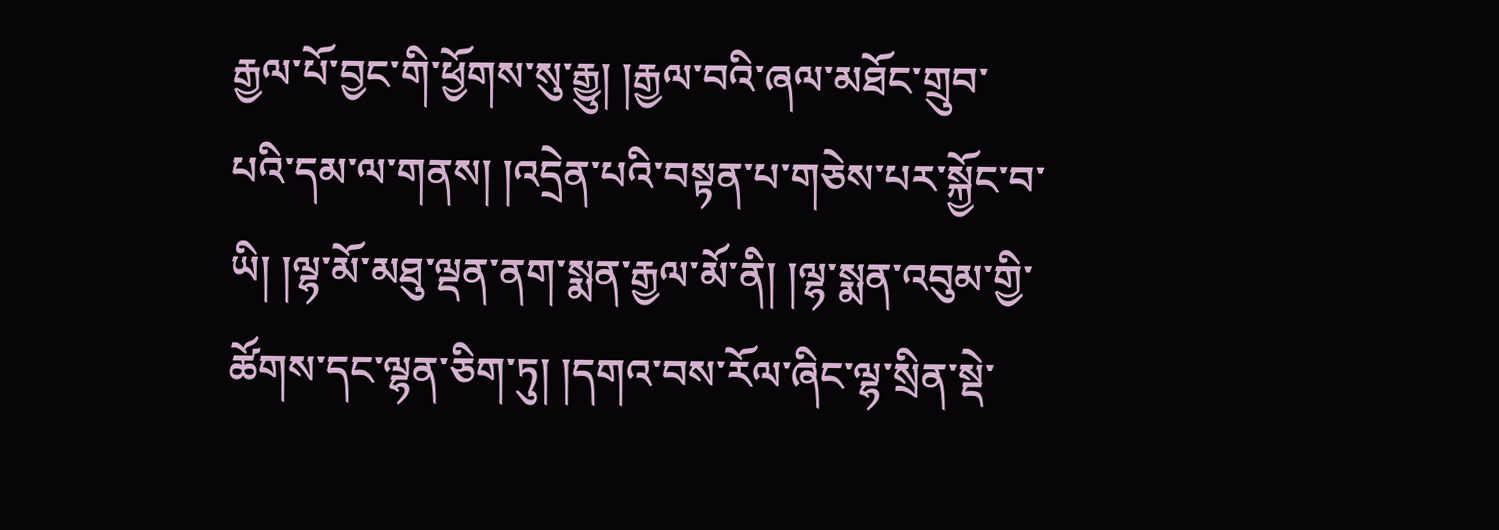རྒྱལ་པོ་བྱང་གི་ཕྱོགས་སུ་རྒྱུ། །རྒྱལ་བའི་ཞལ་མཐོང་གྲུབ་པའི་དམ་ལ་གནས། །འདྲེན་པའི་བསྟན་པ་གཅེས་པར་སྐྱོང་བ་ཡི། །ལྷ་མོ་མཐུ་ལྡན་ནག་སྨན་རྒྱལ་མོ་ནི། །ལྷ་སྨན་འབུམ་གྱི་ཚོགས་དང་ལྷན་ཅིག་ཏུ། །དགའ་བས་རོལ་ཞིང་ལྷ་སྲིན་སྡེ་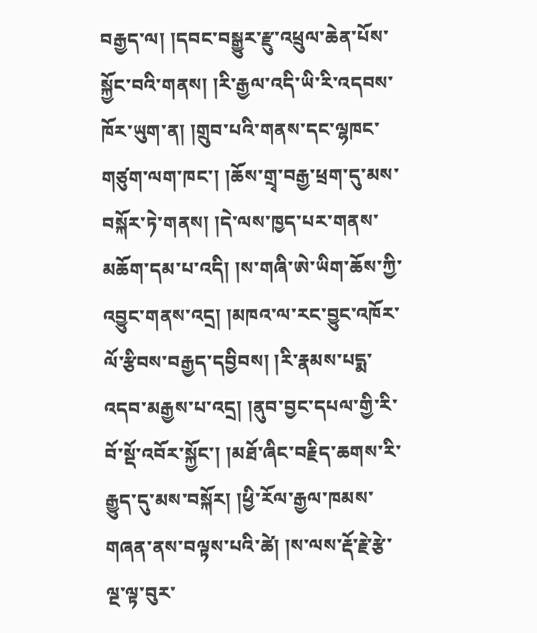བརྒྱད་ལ། །དབང་བསྒྱུར་རྫུ་འཕྲུལ་ཆེན་པོས་སྐྱོང་བའི་གནས། །རི་རྒྱལ་འདི་ཡི་རི་འདབས་ཁོར་ཡུག་ན། །གྲུབ་པའི་གནས་དང་ལྷཁང་གཙུག་ལག་ཁང་། །ཆོས་གྲྭ་བརྒྱ་ཕྲག་དུ་མས་བསྐོར་ཏེ་གནས། །དེ་ལས་ཁྱད་པར་གནས་མཆོག་དམ་པ་འདི། །ས་གཞི་ཨེ་ཡིག་ཆོས་ཀྱི་འབྱུང་གནས་འདྲ། །མཁའ་ལ་རང་བྱུང་འཁོར་ལོ་རྩིབས་བརྒྱད་དབྱིབས། །རི་རྣམས་པདྨ་འདབ་མརྒྱས་པ་འདྲ། །ནུབ་བྱང་དཔལ་གྱི་རི་བོ་སྡོ་འབོར་སྐྱོང་། །མཐོ་ཞིང་བརྗིད་ཆགས་རི་རྒྱུད་དུ་མས་བསྐོར། །ཕྱི་རོལ་རྒྱལ་ཁམས་གཞན་ནས་བལྟས་པའི་ཚེ། །ས་ལས་རྡོ་རྗེ་རྩེ་ལྔ་ལྟ་བུར་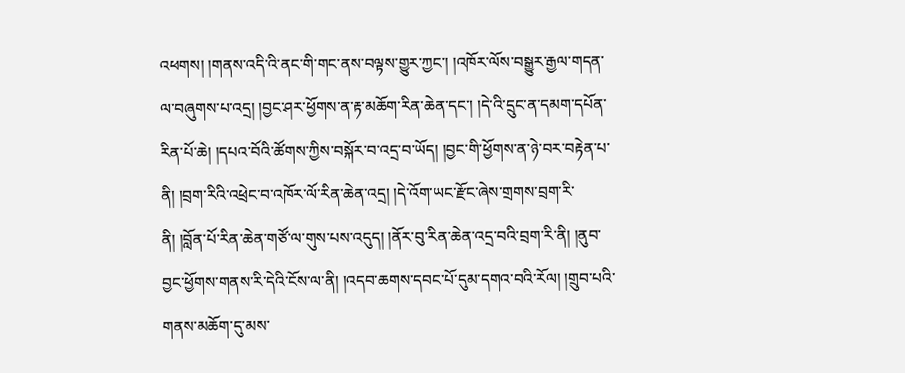འཕགས། །གནས་འདི་འི་ནང་གི་གང་ནས་བལྟས་གྱུར་ཀྱང་། །འཁོར་ལོས་བསྒྱུར་རྒྱལ་གདན་ལ་བཞུགས་པ་འདྲ། །བྱང་ཤར་ཕྱོགས་ན་རྟ་མཆོག་རིན་ཆེན་དང་། །དེ་འི་དྲུང་ན་དམག་དཔོན་རིན་པོ་ཆེ། །དཔའ་བོའི་ཚོགས་ཀྱིས་བསྐོར་བ་འདྲ་བ་ཡོད། །བྱང་གི་ཕྱོགས་ན་ཉེ་བར་བརྟེན་པ་ནི། །བྲག་རིའི་འཕྲེང་བ་འཁོར་ལོ་རིན་ཆེན་འདྲ། །དེ་འོག་ཡང་རྫོང་ཞེས་གྲགས་བྲག་རི་ནི། །བློན་པོ་རིན་ཆེན་གཙོ་ལ་གུས་པས་འདུད། །ནོར་བུ་རིན་ཆེན་འདྲ་བའི་བྲག་རི་ནི། །ནུབ་བྱང་ཕྱོགས་གནས་རི་དེའི་ངོས་ལ་ནི། །འདབ་ཆགས་དབང་པོ་དུམ་དགའ་བའི་རོལ། །གྲུབ་པའི་གནས་མཆོག་དུ་མས་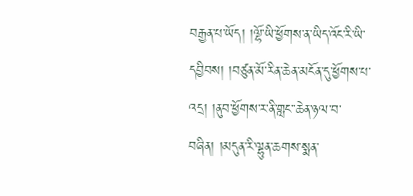བརྒྱན་པ་ཡོད། །ལྷོ་ཡི་ཕྱོགས་ན་ཡིད་འོང་རི་ཡི་དབྱིབས། །བཙུན་མོ་རིན་ཆེན་མངོན་དུ་ཕྱོགས་པ་འདྲ། །ནུབ་ཕྱོགས་ར་ནི་གླང་་ཆེན་ཉལ་བ་བཞིན། །མདུན་རི་ལྷུན་ཆགས་སྨན་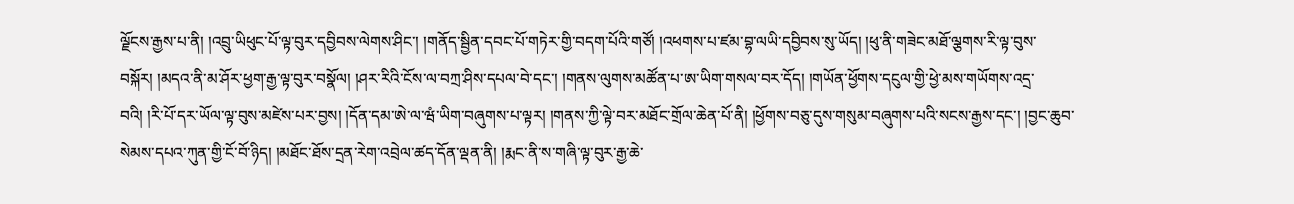ལྗོངས་རྒྱས་པ་ནི། །འབྲུ་ཡིཕུང་པོ་ལྟ་བུར་དབྱིབས་ལེགས་ཤིང་། །གནོད་སྦྱིན་དབང་པོ་གཏེར་གྱི་བདག་པོའི་གཙོ། །འཕགས་པ་ཛམ་བྷ་ལཡི་དབྱིབས་སུ་ཡོད། །ཕུ་ནི་གཟེང་མཐོ་ལྕགས་རི་ལྟ་བུས་བསྐོར། །མདའ་ནི་མ་ཤོར་ཕྱག་རྒྱ་ལྟ་བུར་བསྣོལ། །ཤར་རིའི་ངོས་ལ་བཀྲ་ཤིས་དཔལ་བེ་དང་། །གནས་ལུགས་མཚོན་པ་ཨ་ཡིག་གསལ་བར་དོད། །གཡོན་ཕྱོགས་དངུལ་གྱི་ཕྱེ་མས་གཡོགས་འདྲ་བའི། །རི་པོ་དར་ཡོལ་ལྟ་བུས་མཛེས་པར་བྱས། །དོན་དམ་ཨེ་ལ་ཝཾ་ཡིག་བཞུགས་པ་ལྟར། །གནས་ཀྱི་ལྟེ་བར་མཐོང་གྲོལ་ཆེན་པོ་ནི། །ཕྱོགས་བཅུ་དུས་གསུམ་བཞུགས་པའི་སངས་རྒྱས་དང་། །བྱང་ཆུབ་སེམས་དཔའ་ཀུན་གྱི་ངོ་བོ་ཉིད། །མཐོང་ཐོས་དྲན་རེག་འབྲེལ་ཚད་དོན་ལྡན་ནི། །རྨང་ནི་ས་གཞི་ལྟ་བུར་རྒྱ་ཆེ་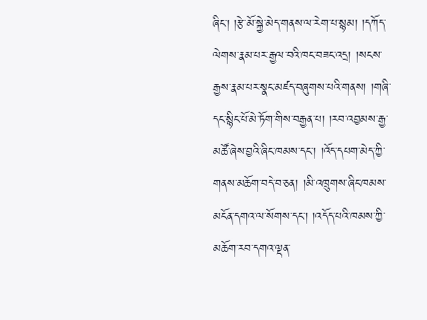ཞིང་། །རྩེ་མོ་སྐྱེ་མེད་གནས་ལ་རེག་པ་སྙམ། །དཀོད་ལེགས་རྣམ་པར་རྒྱལ་བའི་ཁང་བཟང་འདྲ། །སངས་རྒྱས་རྣམ་པར་སྣང་མཛད་བཞུགས་པའི་གནས། །གཞི་དང་སྙིང་པོ་མེ་ཏོག་གིས་བརྒྱན་པ། །རབ་འབྱམས་རྒྱ་མཚོ་ཞེས་བྱའི་ཞིང་ཁམས་དང་། །འོད་དཔག་མེད་ཀྱི་གནས་མཆོག་བདེ་བ་ཅན། །མི་འཁྲུགས་ཞིང་ཁམས་མངོན་དགའ་ལ་སོགས་དང་། །འདོད་པའི་ཁམས་ཀྱི་མཆོག་རབ་དགའ་ལྡན་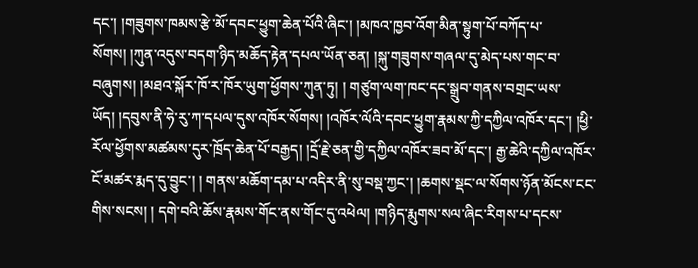དང་། །གཟུགས་ཁམས་རྩེ་མོ་དབང་ཕྱུག་ཆེན་པོའི་ཞིང་། །མཁའ་ཁྱབ་འོག་མིན་སྟུག་པོ་བཀོད་པ་སོགས། །ཀུན་འདུས་བདག་ཉིད་མཆོད་རྟེན་དཔལ་ཡོན་ཅན། །སྐུ་གཟུགས་གཞལ་དུ་མེད་པས་གང་བ་བཞུགས། །མཐའ་སྐོར་ཁོ་ར་ཁོར་ཡུག་ཕྱོགས་ཀུན་ཏུ། ། གཙུག་ལག་ཁང་དང་སྒྲུབ་གནས་བགྲང་ཡས་ཡོད། །དབུས་ནི་ཧེ་རུ་ཀ་དཔལ་དུས་འཁོར་སོགས། །འཁོར་ལོའི་དབང་ཕྱུག་རྣམས་ཀྱི་དཀྱིལ་འཁོར་དང་། །ཕྱི་རོལ་ཕྱོགས་མཚམས་དུར་ཁྲོད་ཆེན་པོ་བརྒྱད། །དྲོ་རྗེ་ཅན་གྱི་དཀྱིལ་འཁོར་ཟབ་མོ་དང་། རྒྱ་ཆེའི་དཀྱིལ་འཁོར་ངོ་མཚར་རྨད་དུ་བྱུང་། ། གནས་མཆོག་དམ་པ་འདིར་ནི་སུ་བསྡ་ཀྱང་། །ཆགས་སྡང་ལ་སོགས་ཉོན་མོངས་ངང་གིས་སངས། ། དགེ་བའི་ཆོས་རྣམས་གོང་ནས་གོང་དུ་འཕེལ། །གཉིད་རྨུགས་སལ་ཞིང་རིགས་པ་དངས་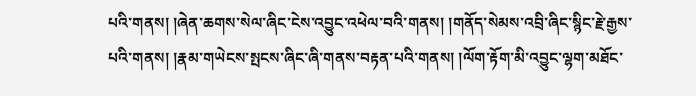པའི་གནས། །ཞེན་ཆགས་སེལ་ཞིང་ངེས་འབྱུང་འཕེལ་བའི་གནས། །གནོད་སེམས་འབྲི་ཞིང་སྙིང་རྗེ་རྒྱས་པའི་གནས། །རྣམ་གཡེངས་སྤངས་ཞིང་ཞི་གནས་བརྟན་པའི་གནས། །ལོག་རྟོག་མི་འབྱུང་ལྷག་མཐོང་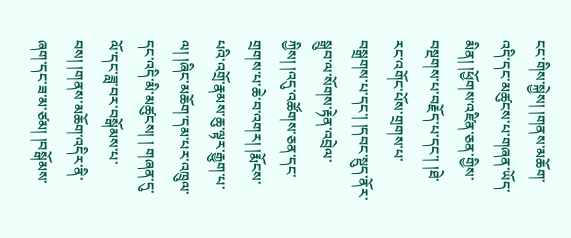ངང་གིས་སྐྱེས། །གནས་མཆོག་འདི་དང་མཚུངས་པ་གཞན་ཡོད་མིན། །ཕྱོགས་འཛིན་ཅན་གྱིས་བསྔགས་པ་བརྗོད་པ་དང་། །ཐེ་རང་འགོང་པོས་གྲགས་པ་བསྒྲགས་པ་དང་། །དབང་སྡུད་ནོར་སྒྲུབ་ལ་སོགས་རྟེན་འབྲེལ་ཀྱིས། །འདུ་འཚོགས་ཅན་དང་གྲགས་པ་ཆེ་བ་འགར། །རྨོངས་པའི་འགྲོ་རྣམས་ཆུ་ལྟར་རྒྱུག་པ་ལ། །ཞིང་མཆོག་དམ་པར་འཁྲུལ་དང་འདི་མི་མཚུངས། ། གཞན་དུ་ལོ་དང་ཟླ་བར་བསྒོམས་པ་བས། །གནས་མཆོག་འདིར་ནི་ཞག་དང་ཟ་མ་ཙམ། །བསྒོམས་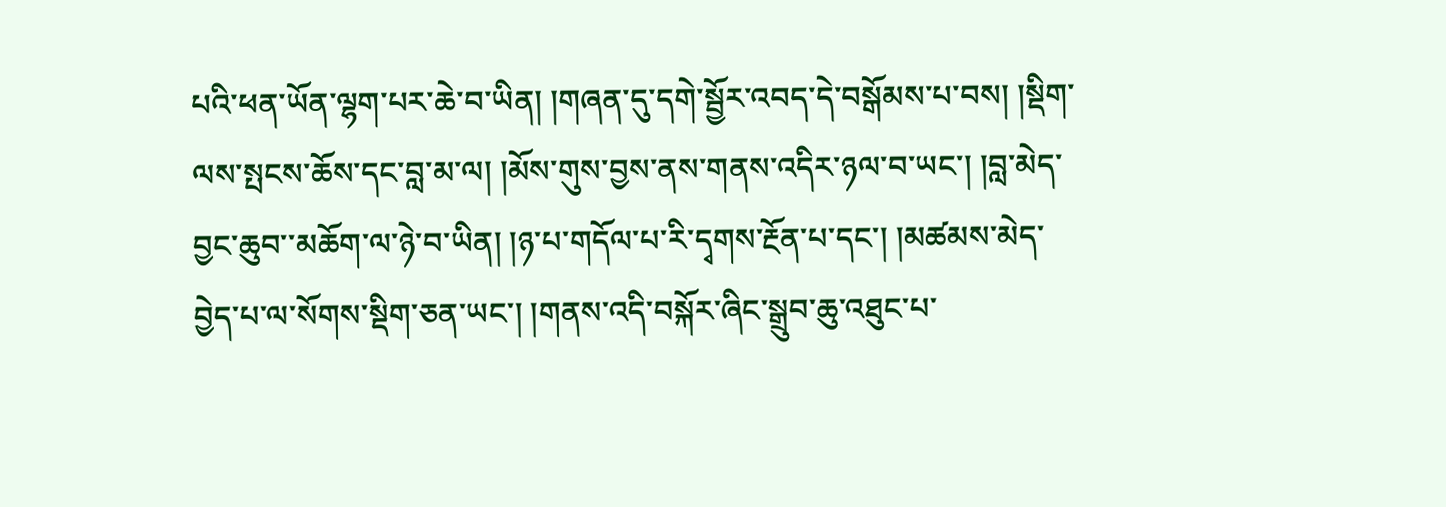པའི་ཕན་ཡོན་ལྷག་པར་ཆེ་བ་ཡིན། །གཞན་དུ་དགེ་སྦྱོར་འབད་དེ་བསྒོམས་པ་བས། །སྡིག་ལས་སྤངས་ཆོས་དང་བླ་མ་ལ། །མོས་གུས་བྱས་ནས་གནས་འདིར་ཉལ་བ་ཡང་། །བླ་མེད་བྱང་ཆུབ་་མཆོག་ལ་ཉེ་བ་ཡིན། །ཉ་པ་གདོལ་པ་རི་དྭགས་རྔོན་པ་དང་། །མཚམས་མེད་བྱེད་པ་ལ་སོགས་སྡིག་ཅན་ཡང་། །གནས་འདི་བསྐོར་ཞིང་སྒྲུབ་ཆུ་འཐུང་པ་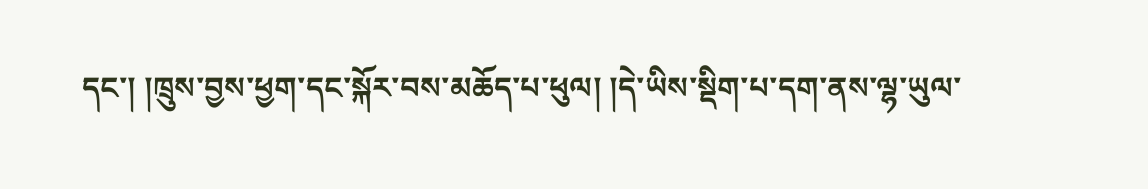དང་། །ཁྲུས་བྱས་ཕྱག་དང་སྐོར་བས་མཆོད་པ་ཕུལ། །དེ་ཡིས་སྡིག་པ་དག་ནས་ལྷ་ཡུལ་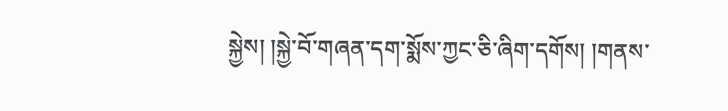སྐྱེས། །སྐྱེ་བོ་གཞན་དག་སྨོས་ཀྱང་ཅི་ཞིག་དགོས། །གནས་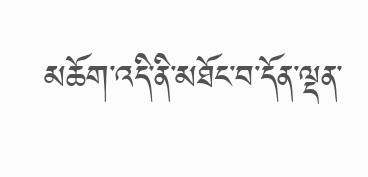མཆོག་འདི་ནི་མཐོང་བ་དོན་ལྡན་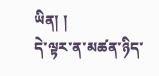ཡིན། །
དེ་ལྟར་ན་མཚན་ཉིད་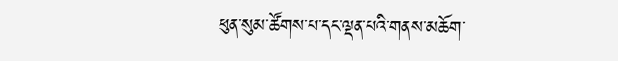ཕུན་སུམ་ཚོགས་པ་དང་ལྡན་པའི་གནས་མཆོག་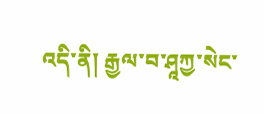འདི་ནི། རྒྱལ་བ་ཤཱཀྱ་སེང་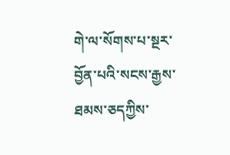གེ་ལ་སོགས་པ་སྔར་བྱོན་པའི་སངས་རྒྱས་ཐམས་ཅདཀྱིས་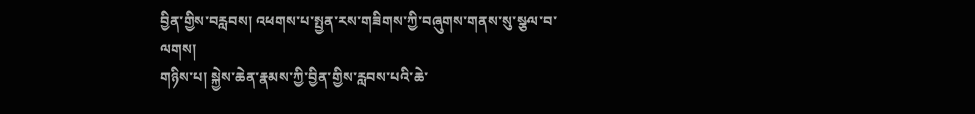བྱིན་གྱིས་བརླབས། འཕགས་པ་སྤྱན་རས་གཟིགས་ཀྱི་བཞུགས་གནས་སུ་སྩལ་བ་ལགས།
གཉིས་པ། སྐྱེས་ཆེན་རྣམས་ཀྱི་བྱིན་གྱིས་རླབས་པའི་ཆེ་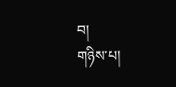བ།
གཉིས་པ།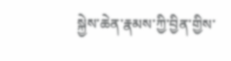སྐྱེས་ཆེན་རྣམས་ཀྱི་བྱིན་གྱིས་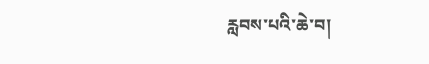རླབས་པའི་ཆེ་བ།